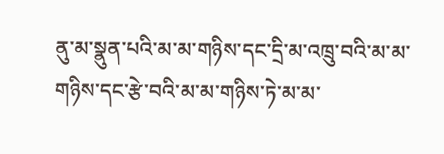ནུ་མ་སྣུན་པའི་མ་མ་གཉིས་དང་དྲི་མ་འཁྲུ་བའི་མ་མ་གཉིས་དང་རྩེ་བའི་མ་མ་གཉིས་ཏེ་མ་མ་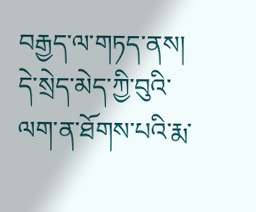བརྒྱད་ལ་གཏད་ནས། དེ་སྲེད་མེད་ཀྱི་བུའི་ལག་ན་ཐོགས་པའི་རྨ་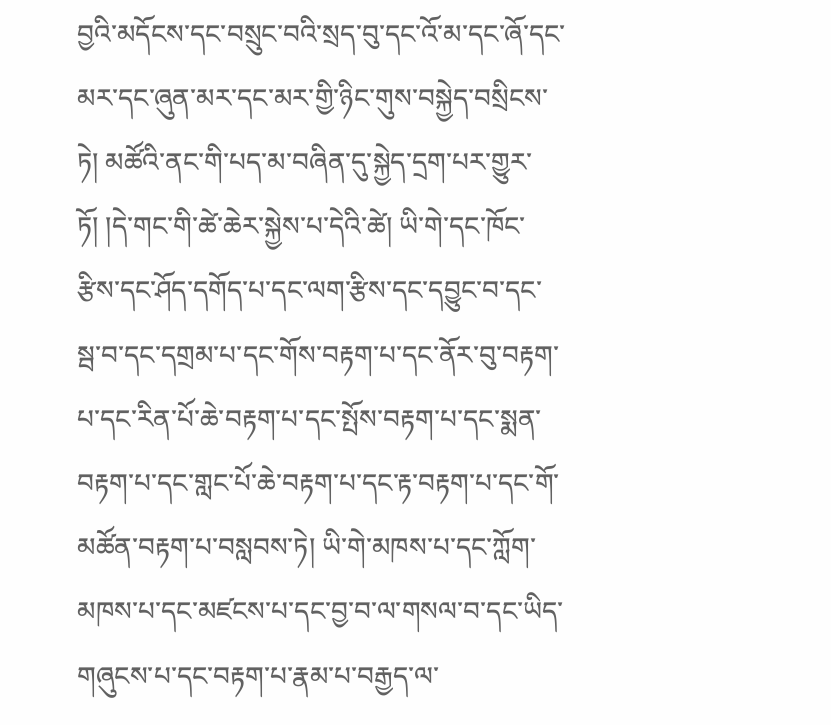བྱའི་མདོངས་དང་བསྲུང་བའི་སྲད་བུ་དང་འོ་མ་དང་ཞོ་དང་མར་དང་ཞུན་མར་དང་མར་གྱི་ཉིང་གུས་བསྐྱེད་བསྲིངས་ཏེ། མཚོའི་ནང་གི་པད་མ་བཞིན་དུ་སྐྱེད་དྲག་པར་གྱུར་ཏོ། །དེ་གང་གི་ཚེ་ཆེར་སྐྱེས་པ་དེའི་ཚེ། ཡི་གེ་དང་ཁོང་རྩིས་དང་ཤོད་དགོད་པ་དང་ལག་རྩིས་དང་དབྱུང་བ་དང་སྦ་བ་དང་དགྲམ་པ་དང་གོས་བརྟག་པ་དང་ནོར་བུ་བརྟག་པ་དང་རིན་པོ་ཆེ་བརྟག་པ་དང་སྤོས་བརྟག་པ་དང་སྨན་བརྟག་པ་དང་གླང་པོ་ཆེ་བརྟག་པ་དང་རྟ་བརྟག་པ་དང་གོ་མཚོན་བརྟག་པ་བསླབས་ཏེ། ཡི་གེ་མཁས་པ་དང་ཀློག་མཁས་པ་དང་མཛངས་པ་དང་བྱ་བ་ལ་གསལ་བ་དང་ཡིད་གཞུངས་པ་དང་བརྟག་པ་རྣམ་པ་བརྒྱད་ལ་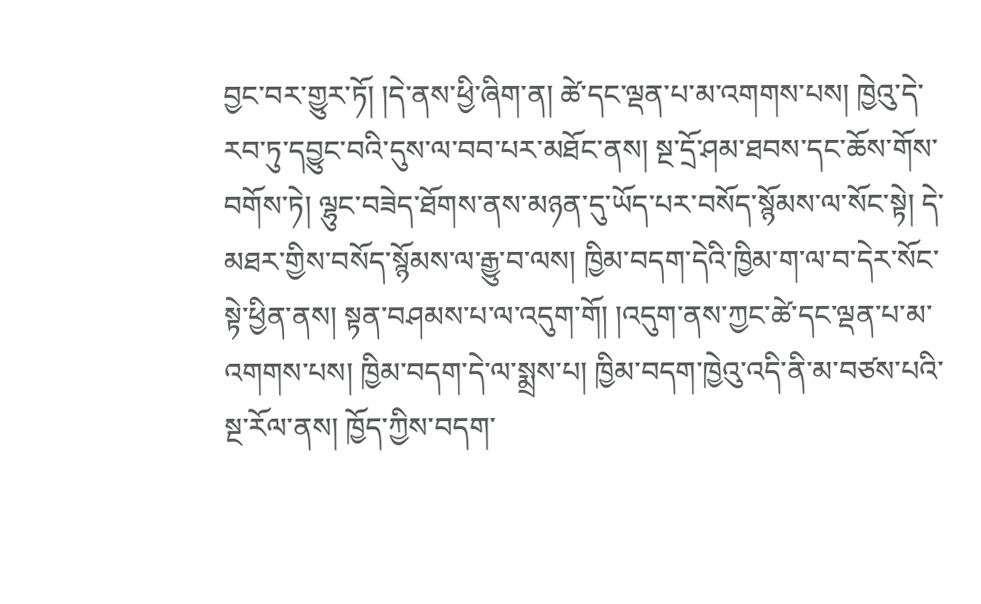བྱང་བར་གྱུར་ཏོ། །དེ་ནས་ཕྱི་ཞིག་ན། ཚེ་དང་ལྡན་པ་མ་འགགས་པས། ཁྱེའུ་དེ་རབ་ཏུ་དབྱུང་བའི་དུས་ལ་བབ་པར་མཐོང་ནས། སྔ་དྲོ་ཤམ་ཐབས་དང་ཆོས་གོས་བགོས་ཏེ། ལྷུང་བཟེད་ཐོགས་ནས་མཉན་དུ་ཡོད་པར་བསོད་སྙོམས་ལ་སོང་སྟེ། དེ་མཐར་གྱིས་བསོད་སྙོམས་ལ་རྒྱུ་བ་ལས། ཁྱིམ་བདག་དེའི་ཁྱིམ་ག་ལ་བ་དེར་སོང་སྟེ་ཕྱིན་ནས། སྟན་བཤམས་པ་ལ་འདུག་གོ། །འདུག་ནས་ཀྱང་ཚེ་དང་ལྡན་པ་མ་འགགས་པས། ཁྱིམ་བདག་དེ་ལ་སྨྲས་པ། ཁྱིམ་བདག་ཁྱེའུ་འདི་ནི་མ་བཙས་པའི་སྔ་རོལ་ནས། ཁྱོད་ཀྱིས་བདག་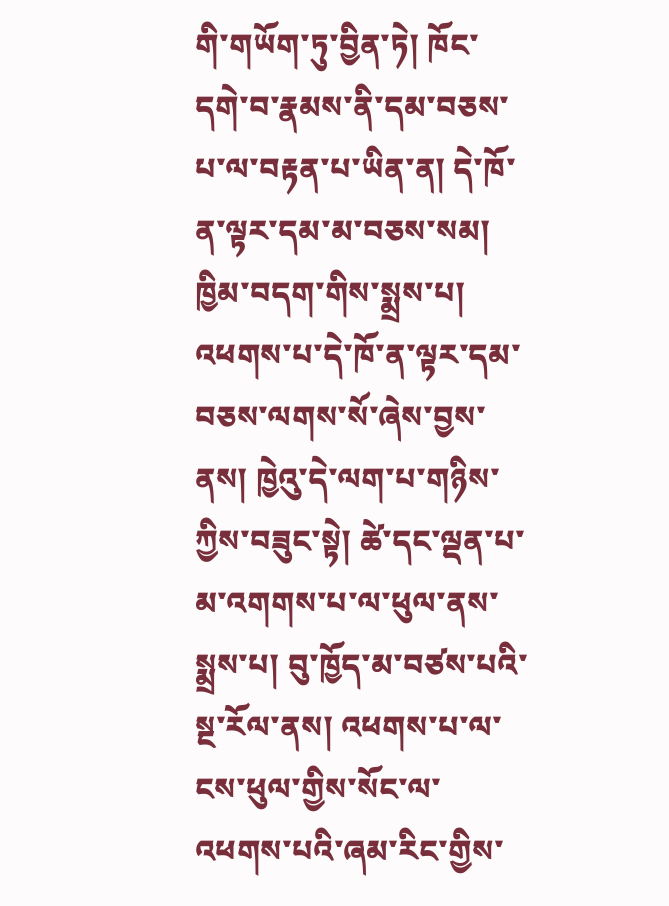གི་གཡོག་ཏུ་བྱིན་ཏེ། ཁོང་དགེ་བ་རྣམས་ནི་དམ་བཅས་པ་ལ་བརྟན་པ་ཡིན་ན། དེ་ཁོ་ན་ལྟར་དམ་མ་བཅས་སམ། ཁྱིམ་བདག་གིས་སྨྲས་པ། འཕགས་པ་དེ་ཁོ་ན་ལྟར་དམ་བཅས་ལགས་སོ་ཞེས་བྱས་ནས། ཁྱེའུ་དེ་ལག་པ་གཉིས་ཀྱིས་བཟུང་སྟེ། ཚེ་དང་ལྡན་པ་མ་འགགས་པ་ལ་ཕུལ་ནས་སྨྲས་པ། བུ་ཁྱོད་མ་བཙས་པའི་སྔ་རོལ་ནས། འཕགས་པ་ལ་ངས་ཕུལ་གྱིས་སོང་ལ་འཕགས་པའི་ཞམ་རིང་གྱིས་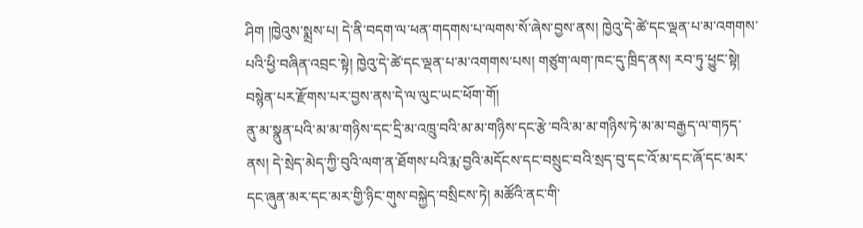ཤིག །ཁྱེའུས་སྨྲས་པ། དེ་ནི་བདག་ལ་ཕན་གདགས་པ་ལགས་སོ་ཞེས་བྱས་ནས། ཁྱེའུ་དེ་ཚེ་དང་ལྡན་པ་མ་འགགས་པའི་ཕྱི་བཞིན་འབྲང་སྟེ། ཁྱེའུ་དེ་ཚེ་དང་ལྡན་པ་མ་འགགས་པས། གཙུག་ལག་ཁང་དུ་ཁྲིད་ནས། རབ་ཏུ་ཕྱུང་སྟེ། བསྙེན་པར་རྫོགས་པར་བྱས་ནས་དེ་ལ་ལུང་ཡང་ཕོག་གོ།
ནུ་མ་སྣུན་པའི་མ་མ་གཉིས་དང་དྲི་མ་འཁྲུ་བའི་མ་མ་གཉིས་དང་རྩེ་བའི་མ་མ་གཉིས་ཏེ་མ་མ་བརྒྱད་ལ་གཏད་ནས། དེ་སྲེད་མེད་ཀྱི་བུའི་ལག་ན་ཐོགས་པའི་རྨ་བྱའི་མདོངས་དང་བསྲུང་བའི་སྲད་བུ་དང་འོ་མ་དང་ཞོ་དང་མར་དང་ཞུན་མར་དང་མར་གྱི་ཉིང་གུས་བསྐྱེད་བསྲིངས་ཏེ། མཚོའི་ནང་གི་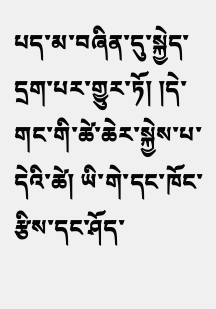པད་མ་བཞིན་དུ་སྐྱེད་དྲག་པར་གྱུར་ཏོ། །དེ་གང་གི་ཚེ་ཆེར་སྐྱེས་པ་དེའི་ཚེ། ཡི་གེ་དང་ཁོང་རྩིས་དང་ཤོད་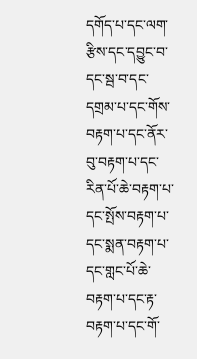དགོད་པ་དང་ལག་རྩིས་དང་དབྱུང་བ་དང་སྦ་བ་དང་དགྲམ་པ་དང་གོས་བརྟག་པ་དང་ནོར་བུ་བརྟག་པ་དང་རིན་པོ་ཆེ་བརྟག་པ་དང་སྤོས་བརྟག་པ་དང་སྨན་བརྟག་པ་དང་གླང་པོ་ཆེ་བརྟག་པ་དང་རྟ་བརྟག་པ་དང་གོ་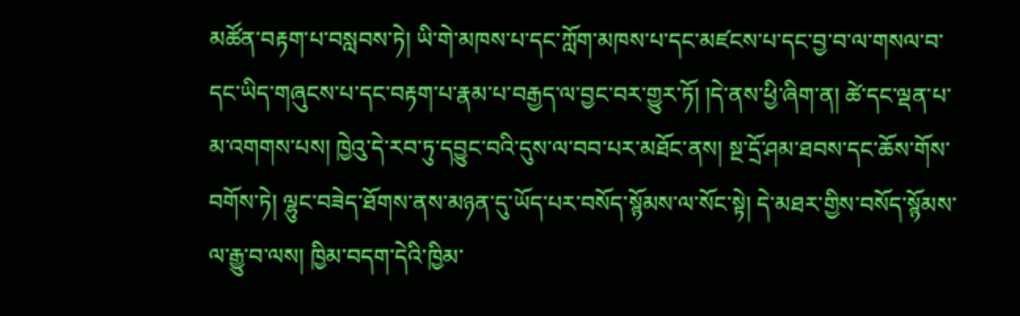མཚོན་བརྟག་པ་བསླབས་ཏེ། ཡི་གེ་མཁས་པ་དང་ཀློག་མཁས་པ་དང་མཛངས་པ་དང་བྱ་བ་ལ་གསལ་བ་དང་ཡིད་གཞུངས་པ་དང་བརྟག་པ་རྣམ་པ་བརྒྱད་ལ་བྱང་བར་གྱུར་ཏོ། །དེ་ནས་ཕྱི་ཞིག་ན། ཚེ་དང་ལྡན་པ་མ་འགགས་པས། ཁྱེའུ་དེ་རབ་ཏུ་དབྱུང་བའི་དུས་ལ་བབ་པར་མཐོང་ནས། སྔ་དྲོ་ཤམ་ཐབས་དང་ཆོས་གོས་བགོས་ཏེ། ལྷུང་བཟེད་ཐོགས་ནས་མཉན་དུ་ཡོད་པར་བསོད་སྙོམས་ལ་སོང་སྟེ། དེ་མཐར་གྱིས་བསོད་སྙོམས་ལ་རྒྱུ་བ་ལས། ཁྱིམ་བདག་དེའི་ཁྱིམ་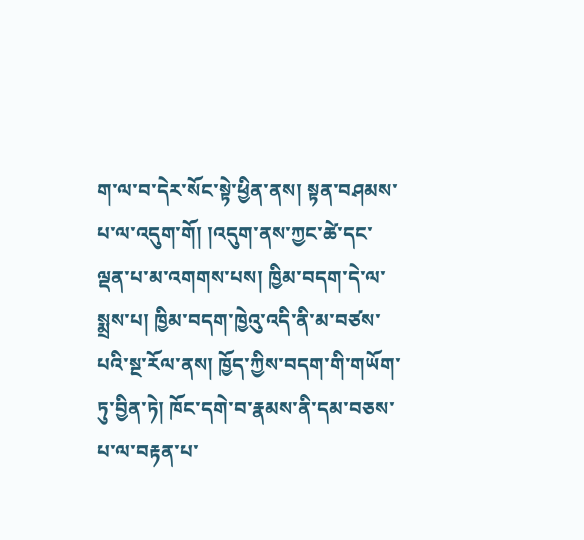ག་ལ་བ་དེར་སོང་སྟེ་ཕྱིན་ནས། སྟན་བཤམས་པ་ལ་འདུག་གོ། །འདུག་ནས་ཀྱང་ཚེ་དང་ལྡན་པ་མ་འགགས་པས། ཁྱིམ་བདག་དེ་ལ་སྨྲས་པ། ཁྱིམ་བདག་ཁྱེའུ་འདི་ནི་མ་བཙས་པའི་སྔ་རོལ་ནས། ཁྱོད་ཀྱིས་བདག་གི་གཡོག་ཏུ་བྱིན་ཏེ། ཁོང་དགེ་བ་རྣམས་ནི་དམ་བཅས་པ་ལ་བརྟན་པ་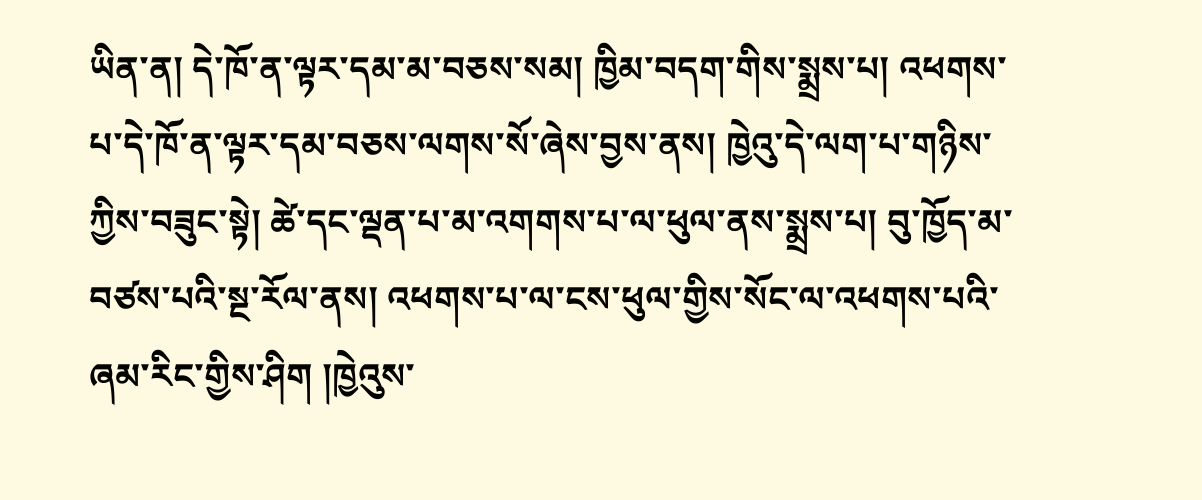ཡིན་ན། དེ་ཁོ་ན་ལྟར་དམ་མ་བཅས་སམ། ཁྱིམ་བདག་གིས་སྨྲས་པ། འཕགས་པ་དེ་ཁོ་ན་ལྟར་དམ་བཅས་ལགས་སོ་ཞེས་བྱས་ནས། ཁྱེའུ་དེ་ལག་པ་གཉིས་ཀྱིས་བཟུང་སྟེ། ཚེ་དང་ལྡན་པ་མ་འགགས་པ་ལ་ཕུལ་ནས་སྨྲས་པ། བུ་ཁྱོད་མ་བཙས་པའི་སྔ་རོལ་ནས། འཕགས་པ་ལ་ངས་ཕུལ་གྱིས་སོང་ལ་འཕགས་པའི་ཞམ་རིང་གྱིས་ཤིག །ཁྱེའུས་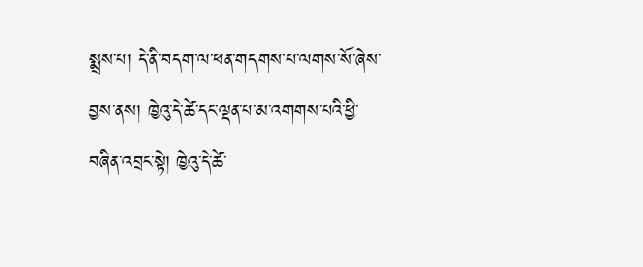སྨྲས་པ། དེ་ནི་བདག་ལ་ཕན་གདགས་པ་ལགས་སོ་ཞེས་བྱས་ནས། ཁྱེའུ་དེ་ཚེ་དང་ལྡན་པ་མ་འགགས་པའི་ཕྱི་བཞིན་འབྲང་སྟེ། ཁྱེའུ་དེ་ཚེ་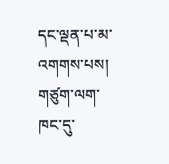དང་ལྡན་པ་མ་འགགས་པས། གཙུག་ལག་ཁང་དུ་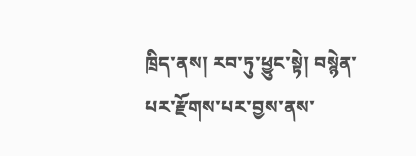ཁྲིད་ནས། རབ་ཏུ་ཕྱུང་སྟེ། བསྙེན་པར་རྫོགས་པར་བྱས་ནས་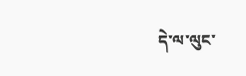དེ་ལ་ལུང་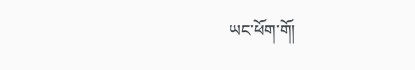ཡང་ཕོག་གོ།